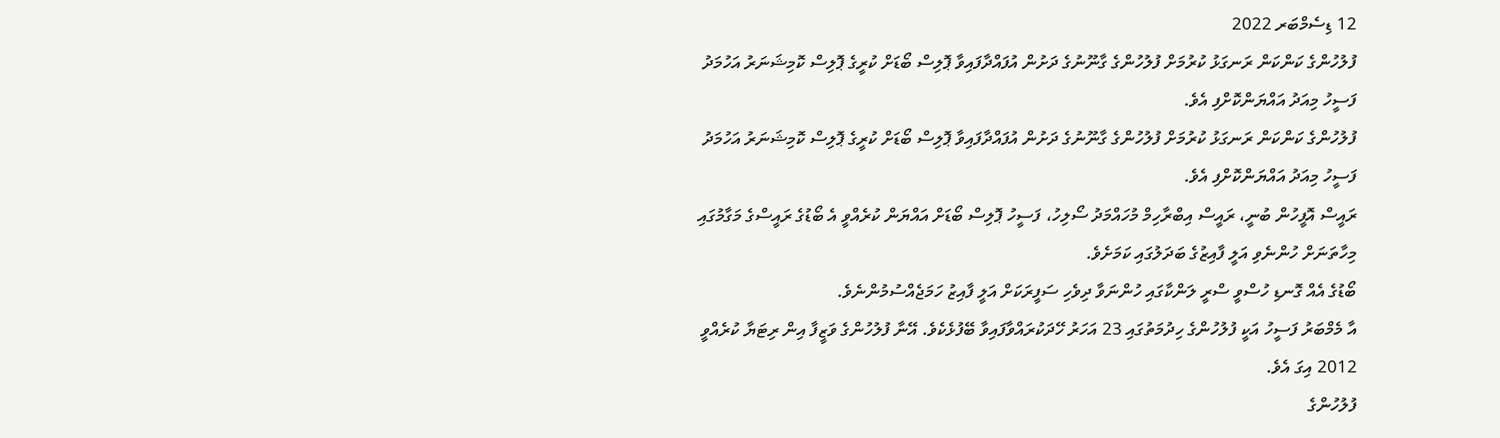12 ޑިސެމްބަރ 2022
ފުލުހުންގެ ކަންކަން ރަނގަޅު ކުރުމަށް ފުލުހުންގެ ގާނޫނުގެ ދަށުން އުފައްދާފައިވާ ޕޮލިސް ބޯޑަށް ކުރީގެ ޕޮލިސް ކޮމިޝަނަރު އަހުމަދު ފަސީހު މިއަދު އައްޔަންކޮށްފި އެވެ.
ފުލުހުންގެ ކަންކަން ރަނގަޅު ކުރުމަށް ފުލުހުންގެ ގާނޫނުގެ ދަށުން އުފައްދާފައިވާ ޕޮލިސް ބޯޑަށް ކުރީގެ ޕޮލިސް ކޮމިޝަނަރު އަހުމަދު ފަސީހު މިއަދު އައްޔަންކޮށްފި އެވެ.
ރައީސް އޮފީހުން ބުނީ، ރައީސް އިބްރާހިމް މުހައްމަދު ސޯލިހު، ފަސީހު ޕޮލިސް ބޯޑަށް އައްޔަން ކުރެއްވީ އެ ބޯޑުގެ ރައީސްގެ މަގާމުގައި މިހާތަނަށް ހުންނެވި އަލީ ފާއިޒުގެ ބަދަލުގައި ކަމަށެވެ.
ބޯޑުގެ އެއް ގޮނޑި ހުސްވީ ސްރީ ލަންކާގައި ހުންނަވާ ދިވެހި ސަފީރަކަށް އަލީ ފާއިޒު ހަމަޖެއްސުމުންނެވެ.
އާ މެމްބަރު ފަސީހު އަކީ ފުލުހުންގެ ހިދުމަތުގައި 23 އަހަރު ހޭދަކުރައްވާފައިވާ ބޭފުޅެކެވެ. އޭނާ ފުލުހުންގެ ވަޒީފާ އިން ރިޓަޔާ ކުރެއްވީ 2012 އިގަ އެވެ.
ފުލުހުންގެ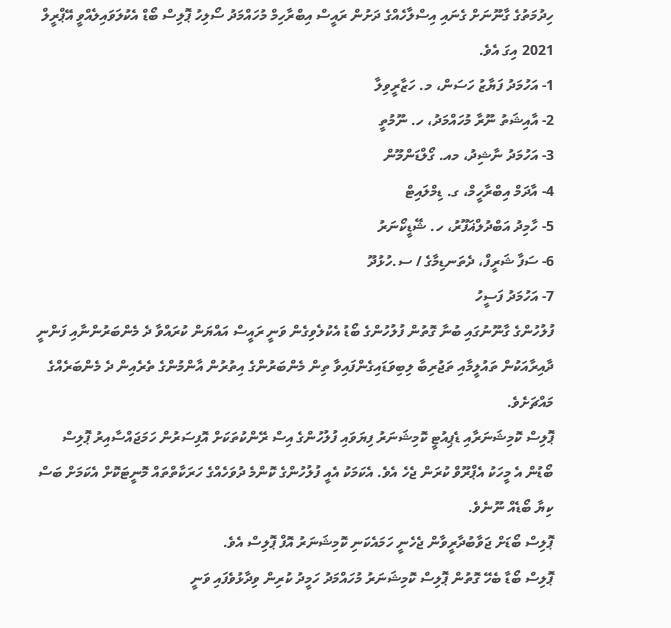ހިދުމަތުގެ ގާނޫނަށް ގެނައި އިސްލާހެއްގެ ދަށުން ރައީސް އިބްރާހިމް މުހައްމަދު ސޯލިހު ޕޮލިސް ބޯޑް އެކުލަވައިލެއްވީ އޭޕްރީލް 2021 އިގަ އެވެ.
1- އަހުމަދު ފަޔާޒު ހަސަން، މ. ހަޒާރީވިލާ
2- އާއިޝަތު ނޫރާ މުހައްމަދު، ހ. ނޫމުތީ
3- އަހުމަދު ނާޝިދު، މއ. ގޯލްޑަންމޫން
4- އާދަމް އިބްރާހީމް، ގ. ޑިމްލައިޓް
5- ހާމިދު އަބްދުލްޣަފޫރު، ހ. ޝޭޑީކޯނަރު
6- ސަފާ ޝަރީފް، ދެތަނޑިމާގެ / ސ.ހުޅުދޫ
7- އަހުމަދު ފަސީހު
ފުލުހުންގެ ގާނޫނުގައި ބުނާ ގޮތުން ފުލުހުންގެ ބޯޑު އެކުލެވިގެން ވަނީ ރައީސް އައްޔަން ކުރައްވާ ދެ މެންބަރުންނާއި ފަންނީ ދާއިރާއަކުން ތައުލީމާއި ތަޖުރިބާ ލިބިވަޑައިގެންފައިވާ ތިން މެންބަރުންގެ އިތުރުން އާންމުންގެ ތެރެއިން ދެ މެންބަރެއްގެ މައްޗަށެވެ.
ޕޮލިސް ކޮމިޝަނަރާއި ޑެޕިއުޓީ ކޮމިޝަނަރު ފިޔަވައި ފުލުހުންގެ އިސް ރޭންކުތަކަށް އޮފިސަރުން ހަމަޖައްސާއިރު ޕޮލިސް ބޯޑުން އެ މީހަކު އެޕްރޫވް ކުރަން ޖެހެ އެވެ. އެކަމަކު އެއީ ފުލުހުންގެ ކޮންމެ ދުވަހެއްގެ ހަރަކާތްތައް މޮނީޓަކޮށް އެކަމަށް ބަސް ކިޔާ ބޯޑެއް ނޫނެވެ.
ޕޮލިސް ބޯޑަށް ޖަވާބުދާރީވާން ޖެހެނީ ހަމައެކަނި ކޮމިޝަނަރު އޮފް ޕޮލިސް އެވެ.
ޕޮލިސް ބޯޑާ ބެހޭ ގޮތުން ޕޮލިސް ކޮމިޝަނަރު މުހައްމަދު ހަމީދު ކުރިން ވިދާޅުވެފައި ވަނީ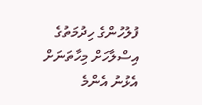ފުލުހުންގެ ހިދުމަތުގެ އިސްލާހަށް މިހާތަނަށް އެޅުނު އެންމެ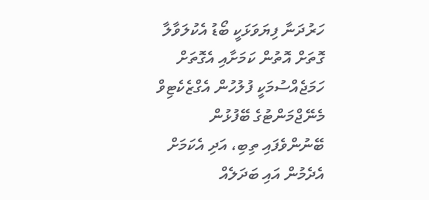ހަރުދަނާ ފިޔަވަޅަކީ ބޯޑު އެކުލަވާލާ ގޮތަށް އޮތުން ކަމަށާއި އެގޮތަށް ހަމަޖެއްސުމަކީ ފުލުހުން އެގްޒެކެޓިވް މެނޭޖްމަންޓުގެ ބޭފުޅުން ބޭނުންވެފައި ތިބި، އަދި އެކަމަށް އެދެމުން އައި ބަދަލެއް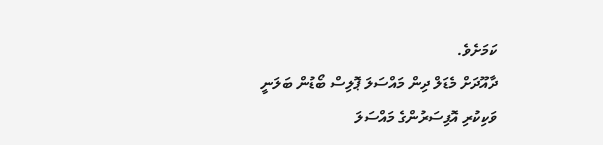ކަމަށެވެ.
ދާއޫދަށް މެޑަލް ދިން މައްސަލަ ޕޮލިސް ބޯޑުން ބަލަނީ
ވަކިކުރި އޮފިސަރުންގެ މައްސަލަ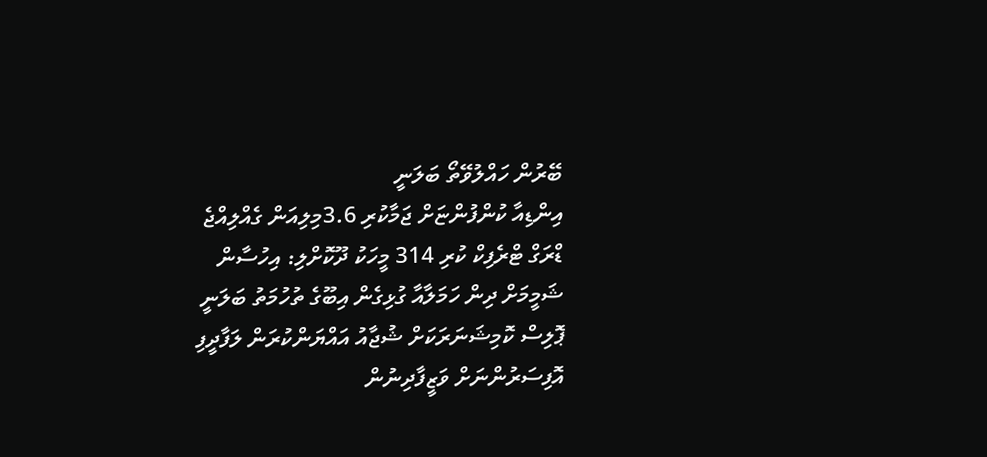ބޭރުން ހައްލުވޭތޯ ބަލަނީ
އިންޑިއާ ކުންފުންޏަށް ޖަމާކުރި 3.6މިލިއަން ގެއްލިއްޖެ
ޑްރަގް ޓްރެފިކް ކުރި 314 މީހަކު ދޫކޮށްލި: އިހުސާން
ޝަމީމަށް ދިން ހަމަލާއާ ގުޅިގެން އިބޫގެ ތުހުމަތު ބަލަނީ
ޕޮލިސް ކޮމިޝަނަރަކަށް ޝުޖާއު އައްޔަންކުރަން ލަފާދީފި
އޮފިސަރުންނަށް ވަޒީފާދިނުން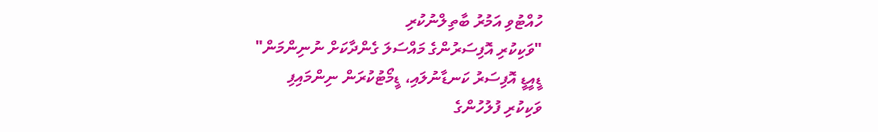ހުއްޓުވި އަމުރު ބާތިލްނުކުރި
"ވަކިކުރި އޮފިސަރުންގެ މައްސަލަ ގެންދާކަށް ނުނިންމަން"
ޑީއީޑީ އޮފިސަރު ކަނޑާނުލައި، ޑީމޯޓުކުރަން ނިންމައިފި
ވަކިކުރި ފުލުހުންގެ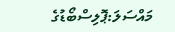މައްސަލަ:ޕޮލިސްބޯޑުގެ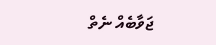ޖަވާބެއް ނެތް